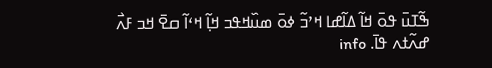ߒ߬ߠߎ߫ ߟߋ߫ ߞߊ߬ ߡߊ߬ߝߊ ߞߴߏ߬ ߦߋ߫ ߘߎ߰ߞߟߏ ߞߊ߲߬ ߞߵߊ߬ ߛߐ߫ ߞߏ ߓߍ߯ ߝߍ߬ߙߍ ߟߊ߫. info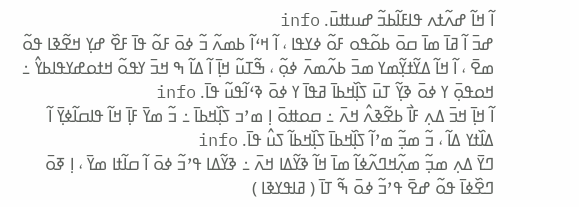ߊ߬ ߞߊ߬ ߝߍ߬ߙߍ ߟߊߓߊ߬ߕߏ߬ ߝߎߚߎ߫. info
ߝߏ߫ ߊ߬ ߥߊ߫ ߘߊ߫ ߛߋ߫ ߕߋ߬ߟߋ ߓߋ߬ ߦߌߟߊ ، ߊ߬ ߞߵߊ߬ ߕߘߍ߬ ߏ߬ ߦߋ߫ ߓߋ߬ ߟߊ߫ ߓߐ߰ ߝߌ߲ ߞߐ߬ߢߊ ߟߋ߬ ߘߐ߫ ، ߊ߬ ߞߊ߬ ߡߌ߬ߙߌ߲߬ߘߌ ߘߏ߫ ߕߍ߬ߘߍ߫ ߦߋ߲߬ ، ߒ߬ߠߎ߬ ߞߊ߲߫ ߊ߬ ߡߊ߬ ߒ ߞߏ߫ ߌߟߋ߬ ߞߙߋߝߌߟߊߕߌ߮ ߸ ߞߋߟߋ߲߫ ߌ ߦߋ߫ ߢߌ߲߬ ߠߎ߫ ߖߊ߲߰ߞߕߊ߫ ߥߟߊ߫ ߌ ߦߋ߫ ߢߵߊ߬ߟߎ߬ ߟߊ߫. info
ߊ߬ ߞߊ߲߫ ߞߏ߫ ߡߍ߲ ߓߊ߯ ߕߐ߬ߢߍ߮ ߞߍ߫ ߸ ߛߋߚߋ߫ ߊ߲ ߘߴߏ ߖߊ߲߰ߞߕߊ߫ ߸ ߏ߬ ߘߌ߫ ߓߊ߲߫ ߞߊ߬ ߟߊߛߊ߬ߦߌ߲߫ ߊ߬ ߡߊ߰ߙߌ ߡߊ߬ ، ߏ߬ ߘߏ߲߬ ߘߴߊ߬ ߖߊ߲߰ߞߕߊ߫ ߖߊ߲߰ߞߕߊ߬ ߖߎ߮ ߟߊ߫. info
ߣߌ߫ ߡߍ߲ ߘߏ߲߬ ߘߍ߲߬ߞߣߍ߬ߦߊ߬ ߘߊ߫ ߞߊ߬ ߢߌ߬ߡߊ ߞߍ߫ ߸ ߢߌ߬ߡߊ ߟߴߏ߬ ߦߋ߫ ߊ߬ ߛߊ߬ߙߊ ߘߌ߫ ، ߊ߲ ߧߋ߫ ߣߐ߰ߦߊ߫ ߟߋ߬ ߝߐ߫ ߟߴߏ߬ ߦߋ߫ ߒ߬ ߠߊ߫ ( ߥߊߟߌߢߊ )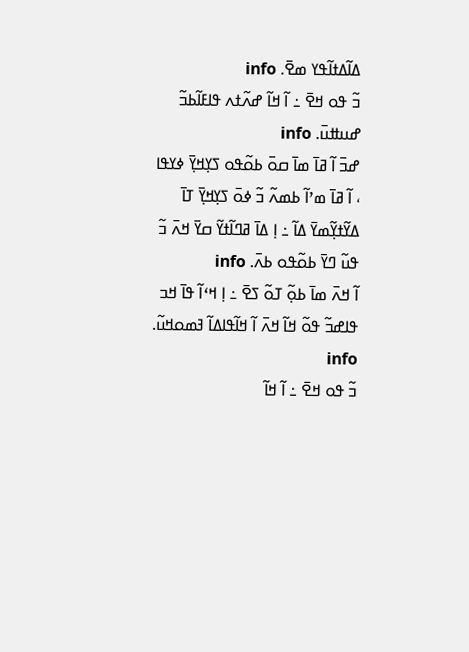ߡߊ߬ߡߙߊ߬ߟߌ ߘߐ߫. info
ߏ߬ ߟߋ ߞߐ߫ ߸ ߊ߬ ߞߊ߬ ߝߍ߬ߙߍ ߟߊߓߊ߬ߕߏ߬ ߝߎߚߎ߫. info
ߝߏ߫ ߊ߬ ߥߊ߫ ߘߊ߫ ߛߋ߫ ߕߋ߬ߟߋ ߖߌ߲ߞߌ߲߫ ߦߌߟߊ ، ߊ߬ ߥߊ߫ ߘߴߊ߬ ߕߘߍ߬ ߏ߬ ߦߋ߫ ߖߌ߲ߞߌ߲߫ ߠߊ߫ ߡߌ߬ߙߌ߲߬ߘߌ߫ ߡߊ߬ ߸ ߊ߲ ߡߊ߫ ߥߣߊ߬ߙߌ߬ ߛߌ߫ ߞߍ߫ ߏ߬ ߟߎ߬ ߣߌ߫ ߕߋ߬ߟߋ ߕߍ߫. info
ߊ߬ ߞߍ߫ ߘߊ߫ ߕߋ߲߬ ߠߋ߬ ߖߐ߫ ߸ ߊ߲ ߞߵߊ߬ ߟߊ߫ ߞߏ ߟߊߝߏ߬ ߟߋ߬ ߞߊ߬ ߞߍ߫ ߊ߬ ߞߊ߬ߟߊߡߊ߬ ߔߘߋߞߎ߬. info
ߏ߬ ߟߋ ߞߐ߫ ߸ ߊ߬ ߞߊ߬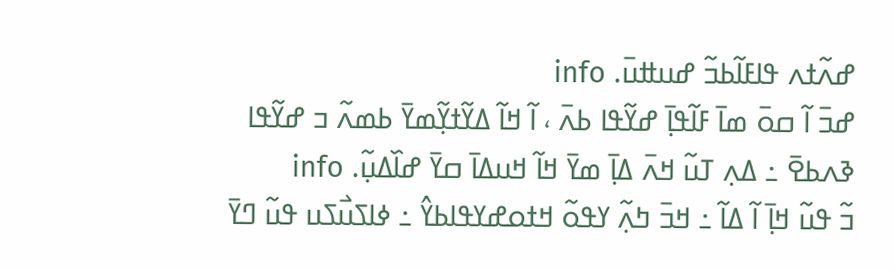ߝߍ߬ߙߍ ߟߊߓߊ߬ߕߏ߬ ߝߎߚߎ߫. info
ߝߏ߫ ߊ߬ ߛߋ߫ ߘߊ߫ ߓߊ߬ߟߊ߲߫ ߝߌ߬ߟߊ ߕߍ߫ ، ߊ߬ ߞߊ߬ ߡߌ߬ߙߌ߲߬ߘߌ߫ ߕߘߍ߬ ߏ ߝߌ߬ߟߊ ߢߍߕߐ߫ ߸ ߡߍ߲ ߠߎ߬ ߞߍ߫ ߡߊ߲߫ ߘߌ߫ ߞߊ߬ ߞߎߡߊ߫ ߛߌ߫ ߝߊ߰ߡߎ߲߬. info
ߏ߬ ߟߎ߬ ߞߊ߲߫ ߊ߬ ߡߊ߬ ߸ ߞߏ߫ ߤߍ߲߬ ߌߟߋ߬ ߞߙߋߝߌߟߊߕߌ߮ ߸ ߦߊߖߎ߯ߖߎ ߟߎ߬ ߣߌ߫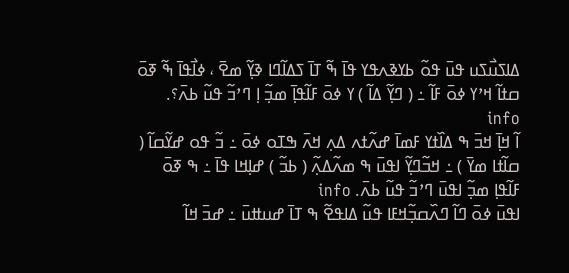ߡߊߖߎ߯ߖߎ ߟߎ߫ ߟߋ߬ ߕߌߢߍߟߌ ߟߊ߫ ߒ߬ ߠߊ߫ ߖߡߊ߬ߣߊ ߢߌ߲߬ ߘߐ߫ ، ߦߊ߯ߟߊ߫ ߒ߬ ߧߋ߫ ߛߙߊ߬ ߞߴߌ ߦߋ߫ ߓߊ߬ ߸ ( ߣߌ߲߬ ߡߊ߬ ) ߌ ߦߋ߫ ߓߊ߬ߟߊ߲߫ ߘߏ߲߬ ߊ߲ ߣߴߏ߬ ߟߎ߬ ߕߍ߫؟. info
ߊ߬ ߞߊ߲߫ ߞߏ߫ ߒ ߡߊ߰ߙߌ ߓߘߊ߫ ߝߍ߬ߙߍ ߡߍ߲ ߞߍ߫ ߒߠߋ ߦߋ߫ ߸ ߏ߬ ߟߋ ߝߌ߬ߛߊ߬ ( ߛߊ߬ߙߊ ߘߌ߫ ) ߸ ߞߏ߬ߣߌ߲߬ ߊߟߎ߫ ߒ ߘߍ߬ߡߍ߲߬ ( ߕߏ߬ ) ߝߊ߲ߞߊ ߟߊ߫ ߸ ߒ ߧߋ߫ ߓߊ߬ߟߊ߲ ߘߏ߲߬ ߊߟߎ߫ ߣߴߏ߬ ߟߎ߬ ߕߍ߫. info
ߊߟߎ߫ ߦߋ߫ ߣߊ߬ ߣߍ߰ߛߏ߲߬ߞߓߊ ߟߎ߬ ߡߊߟߐ߬ ߒ ߠߊ߫ ߝߎߚߎ߫ ߸ ߝߏ߫ ߞߊ߬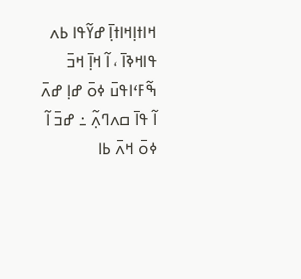ߞߊߙߊ߲ߞߊߙߊ߲߫ ߝߌ߬ߟߊ ߕߍ ߟߊߞߢߊ߫ ، ߊ߬ ߞߊ߲߫ ߞߏ߫ ߒ߬ߓߵߊߟߎ߫ ߦߋ߫ ߝߊ߲ ߝߍ߫ ߊ߬ ߟߊ߫ ߛߍߣߍ߲߬ ߸ ߝߏ߫ ߊ߬ ߦߋ߫ ߞߍ߫ ߕߊ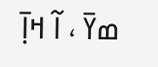ߘߌ߫ ، ߊ߬ ߞߊ߲߫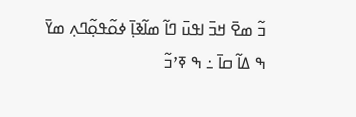ߏ߬ ߘߐ߫ ߞߏ߫ ߊߟߎ߫ ߣߊ߬ ߘߊ߬ߢߊ߲߫ ߦߋ߬ߟߋ߲߬ߣߍ߲ ߘߌ߫ ߒ ߡߊ߬ ߛߊ߫ ߸ ߒ ߧߴߏ߬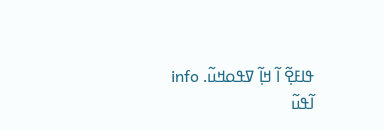ߟߊߓߐ߲߬ ߊ߬ ߞߊ߲߬ ߜߟߋߞߎ߬. info
ߊ߬ߟߎ߬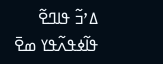ߡߴߏ߬ ߟߊߣߐ߬ ߟߊ߬ߦߟߍ߬ߟߌ ߘߐ߫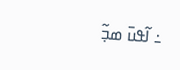߸ ߊ߬ߟߎ߫ ߘߏ߲߬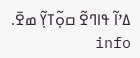ߡߴߊ߬ ߟߊߣߐ߬ ߛߋ߲߬ߠߌ߲߬ ߘߐ߫. info